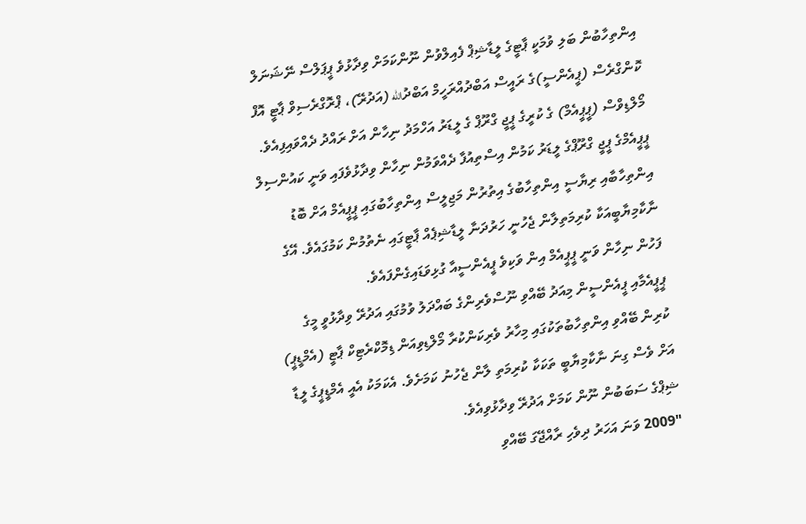އިންތިހާބުން ބަލި ވުމަކީ ޕާޓީގެ ލީޑާޝިޕް ފެއިލްވުން ނޫންކަމަށް ވިދާޅުވެ ޕީޕަލްސް ނޭޝަނަލް ކޮންގްރެސް (ޕީއެންސީ)ގެ ރައީސް އަބްދުއްރަހީމް އަބްދުالله (އަދުރޭ)، ޕްރޮގްރެސިވް ޕާޓީ އޮފް މޯލްޑިވްސް (ޕީޕީއެމް) ގެ ކުރީގެ ޕީޖީ ގްރޫޕް ގެ ލީޑަރު އަހްމަދު ނިހާން އަށް ރައްދު ދެއްވައިފިއެވެ.
ޕީޕީއެމްގެ ޕީޖީ ގްރޫޕްގެ ލީޑަރު ކަމުން އިސްތިއުފާ ދެއްވަމުން ނިހާން ވިދާޅުވެފައި ވަނީ ކައުންސިލް އިންތިހާބާއި ރިޔާސީ އިންތިހާބުގެ އިތުރުން މަޖިލީސް އިންތިހާބުގައި ޕީޕީއެމް އަށް ބޮޑު ނާކާމިޔާބީއަކާ ކުރިމަތިލާން ޖެހުނީ ހަރުދަނާ ލީޑާޝިޕެއް ޕާޓީގައި ނެތުމުން ކަމުގައެވެ. އޭގެ ފަހުން ނިހާން ވަނީ ޕީޕީއެމް އިން ވަކިވެ ޕީއެންސީއާ ގުޅިވަޑައިގެންފައެވެ.
ޕީޕީއެމާއި ޕީއެންސީން މިއަދު ބޭއްވި ނޫސްވެރިންގެ ބައްދަލު ވުމުގައި އަދުރޭ ވިދާޅުވީ މީގެ ކުރިން ބޭއްވި އިންތިހާބުތަކުގައި މިހާރު ވެރިކަންކުރާ މޯލްޑިވިއަން ޑިމޮކްރެޓިކް ޕާޓީ (އެމްޑީޕީ) އަށް ވެސް ގިނަ ނާކާމިޔާބީ ތަކަކާ ކުރިމަތި ލާން ޖެހުނު ކަމަށެވެ. އެކަމަކު އެއީ އެމްޑީޕީގެ ލީޑާ ޝިޕްގެ ސަބަބުން ނޫން ކަމަށް އަދުރޭ ވިދާޅުވިއެވެ.
"2009 ވަނަ އަހަރު ދިވެހި ރާއްޖޭގަ ބޭއްވި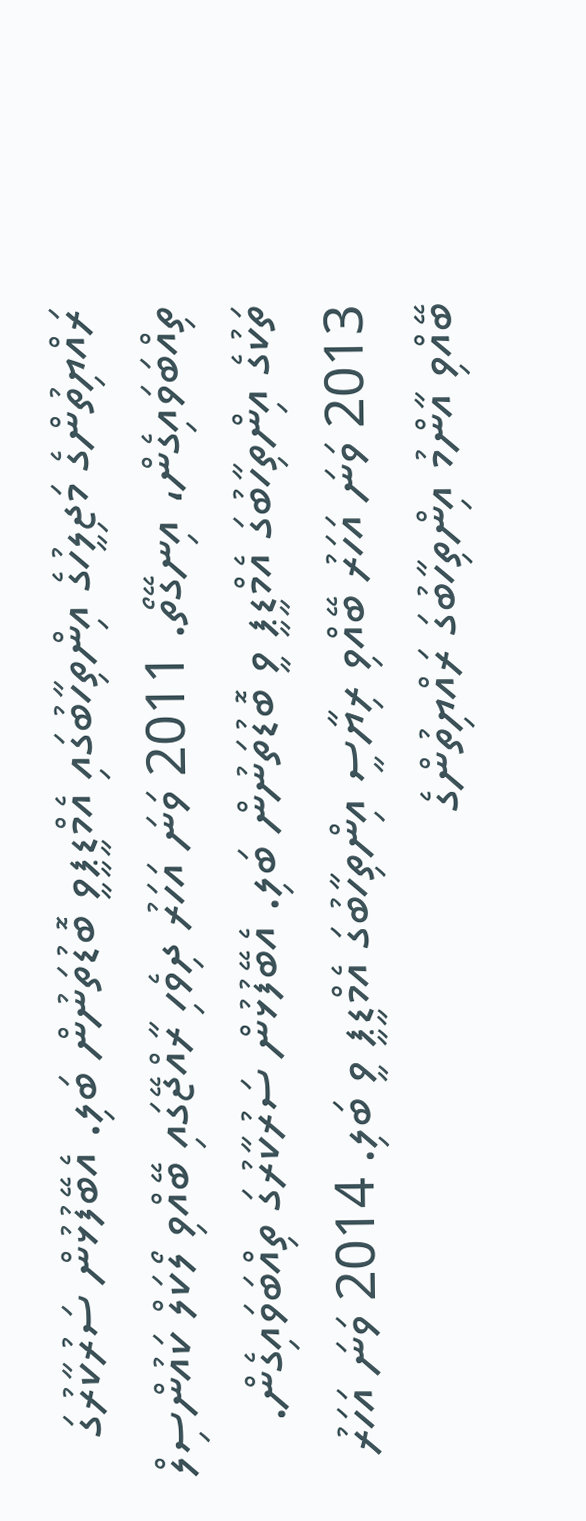ރައްޔިތުންގެ މަޖިލީހުގެ އިންތިހާބުގައި އެމްޑީޕީވީ ބޮޑުތަނުން ބަލި. އެބޭފުޅުން ސަރުކާރުގަ ތިއްބަވައިގެން، އިނގޭތޯ. 2011 ވަނަ އަހަރު ދިވެހި ރާއްޖޭގައި ބޭއްވި ލޯކަލް ކައުންސިލް ތަކުގެ އިންތިހާބުގަ އެމްޑީޕީ ވީ ބޮޑުތަނުން ބަލި. އެބޭފުޅުން ސަރުކާރުގަ ތިއްބަވައިގެން. 2013 ވަނަ އަހަރު ބޭއްވި ރިޔާސީ އިންތިހާބުގަ އެމްޑީޕީ ވީ ބަލި. 2014 ވަނަ އަހަރު ބޭއްވި އާންމު އިންތިހާބުގަ ރައްޔިތުންގެ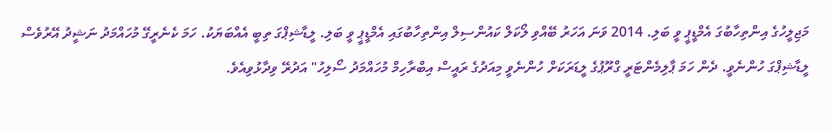މަޖިލީހުގެ އިންތިހާބުގަ އެމްޑީޕީ ވީ ބަލި. 2014 ވަނަ އަހަރު ބޭއްވި ލޯކަލް ކައުންސިލް އިންތިހާބުގައި އެމްޑީޕީ ވީ ބަލި. ލީޑާޝިޕްގަ ތިބީ އެއްބަޔަކު. ހަމަ ކެނެރީގޭ މުހައްމަދު ނަޝީދު އޭރުވެސް ލީޑާޝިޕްގަ ހުންނެވީ. ދެން ހަމަ ޕާލިމެންޓަރީ ގްރޫޕުގެ ލީޑަރަކަށް ހުންނެވީ މިއަދުގެ ރައީސް އިބްރާހިމް މުހައްމަދު ސޯލިހު" އަދުރޭ ވިދާޅުވިއެވެ.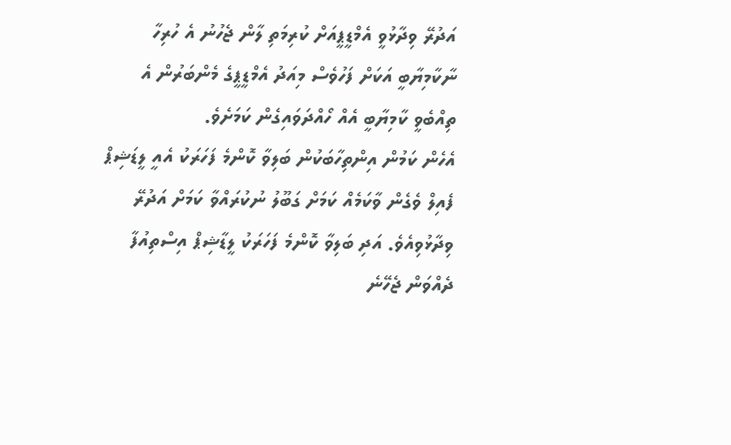އަދުރޭ ވިދާޅުވީ އެމްޑީޕީއަށް ކުރިމަތި ލާން ޖެހުނު އެ ހުރިހާ ނާކާމިޔާބީ އަކަށް ފަހުވެސް މިއަދު އެމްޑީޕީގެ މެންބަރުން އެ ތިއްބެވީ ކާމިޔާބީ އެއް ހޯއްދަވައިގެން ކަމަށެވެ.
އެހެން ކަމުން އިންތިހާބަކުން ބަލިވާ ކޮންމެ ފަހަރަކު އެއީ ލީޑަޝިޕް ފެއިލް ވެގެން ވާކަމެއް ކަމަށް ގަބޫލު ނުކުރައްވާ ކަމަށް އަދުރޭ ވިދާޅުވިއެވެ. އަދި ބަލިވާ ކޮންމެ ފަހަރަކު ލީޑާޝިޕް އިސްތިއުފާ ދެއްވަން ޖެހޭނެ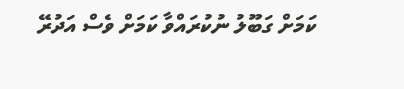ކަމަށް ގަބޫލު ނުކުރައްވާ ކަމަށް ވެސް އަދުރޭ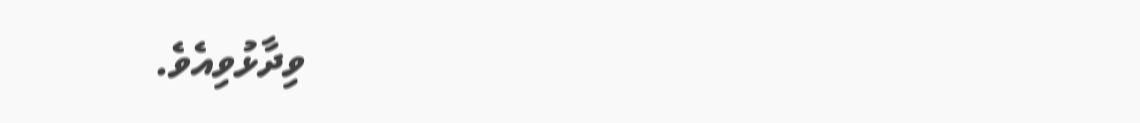ވިދާޅުވިއެވެ.